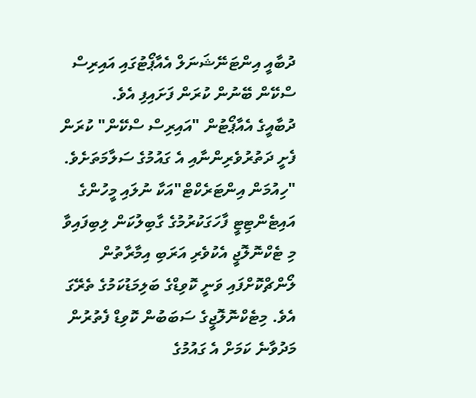ދުބާއީ އިންޓަނޭޝަނަލް އެއާޕޯޓުގައި އައިރިސް ސްކޭން ބޭނުން ކުރަން ފަށައިފި އެވެ.
ދުބާއީގެ އެއާޕޯޓުން "އައިރިސް ސްކޭން" ކުރަން ފެށީ ދަތުރުވެރިންނާއި އެ ގައުމުގެ ސަލާމަތަށެވެ.
"ހިއުމަން އިންޓަރެކްޓް"އަކާ ނުލައި މީހުންގެ އައިޓެންޓިޓީ ފާހަގަކުރުމުގެ ގާބިލުކަން ލިބިފައިވާ މި ޓެކްނޮލޮޖީ އެކުވެރި އަރަބި އިމާރާތުން ލޯންޗްކޮށްފައި ވަނީ ކޮވިޑްގެ ބަލިމަޑުކަމުގެ ތެރޭގަ އެވެ. މިޓެކްނޮލޮޖީގެ ސަބަބުން ކޮވިޑް ފެތުރުން މަދުވާނެ ކަމަށް އެ ގައުމުގެ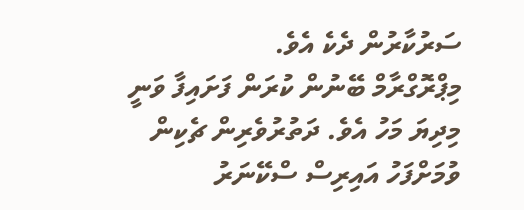ސަރުކާރުން ދެކެ އެވެ.
މިޕްރޮގްރާމް ބޭނުން ކުރަން ފަށައިފާ ވަނީ މިދިޔަ މަހު އެވެ. ދަތުރުވެރިން ޗެކިން ވުމަށްފަހު އައިރިސް ސްކޭނަރު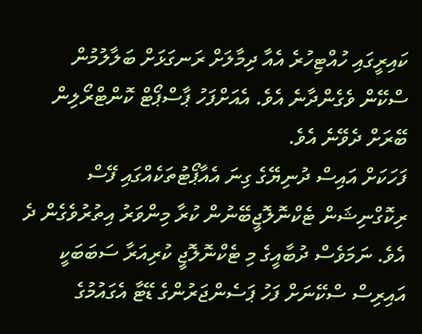ކައިރީގައި ހުއްޓިހުރެ އެއާ ދިމާލަށް ރަނގަޅަށް ބަލާލުމުން ސްކޭން ވެގެންދާނެ އެވެ. އެއަށްފަހު ޕާސްޕޯޓް ކޮންޓްރޯލިން ބޭރަށް ދެވޭނެ އެވެ.
ފަހަކަށް އައިސް ދުނިޔޭގެ ގިނަ އެއާޕޯޓުތަކެއްގައި ފޭސް ރިކޮގްނިޝަން ޓެކްނޮލޮޖީބޭނުން ކުރާ މިންވަރު އިތުރުވެގެން ދެ އެވެ. ނަމަވެސް ދުބާއީގެ މި ޓެކްނޮލޮޖީ ކުރިއަރާ ސަބަބަކީ އައިރިސް ސްކޭނަށް ފަހު ޕަސެންޖަރުންގެ ޑޭޓާ އެގައުމުގެ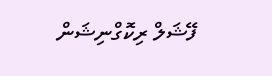ފޭޝަލް ރިކޮގްނިޝަން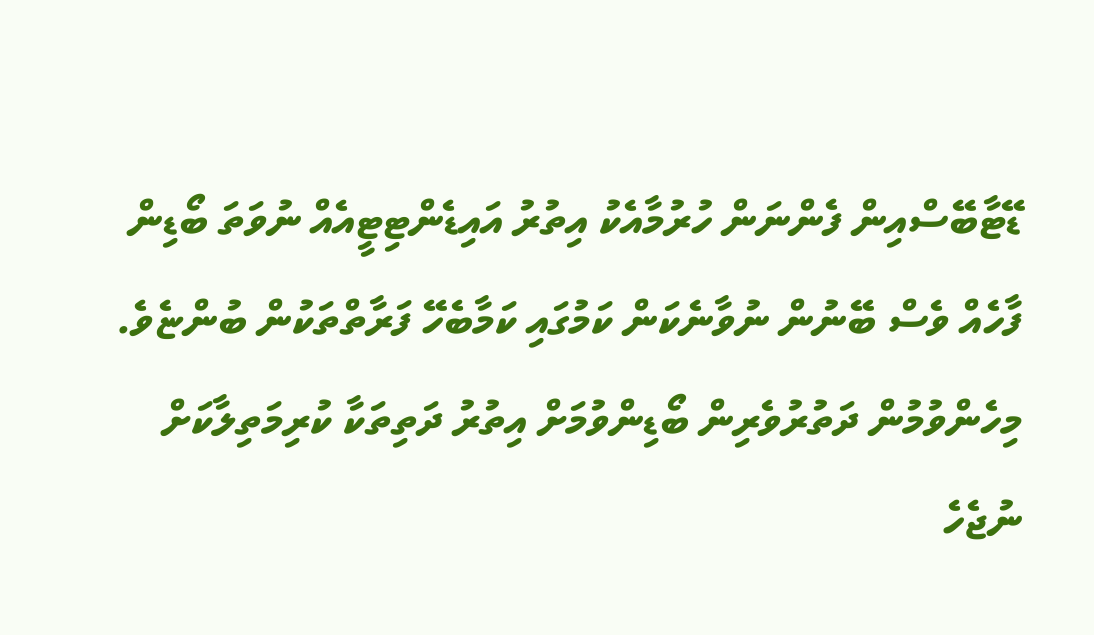ޑޭޓާބޭސްއިން ފެންނަން ހުރުމާއެކު އިތުރު އައިޑެންޓިޓީއެއް ނުވަތަ ބޯޑިން ފާހެއް ވެސް ބޭނުން ނުވާނެކަން ކަމުގައި ކަމާބެހޭ ފަރާތްތަކުން ބުންޏެވެ. މިހެންވުމުން ދަތުރުވެރިން ބޯޑިންވުމަށް އިތުރު ދަތިތަކާ ކުރިމަތިލާކަށް ނުޖެހެ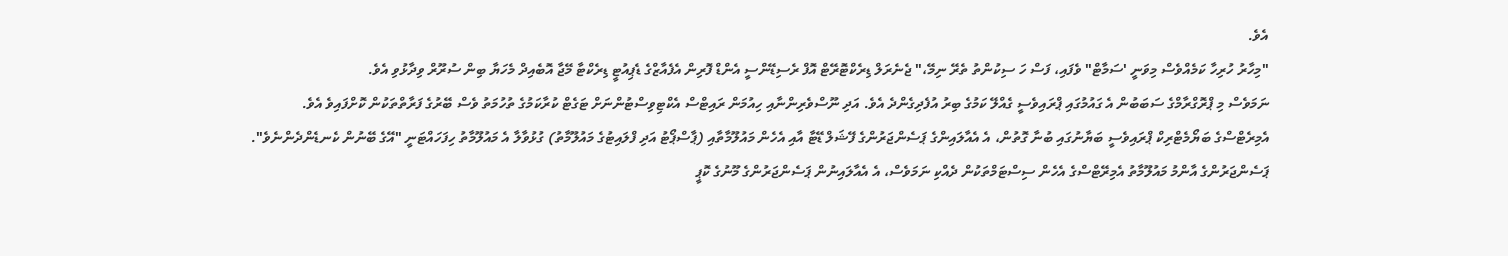އެވެ.
"މިހާރު ހުރިހާ ކަމެއްވެސް މިވަނީ 'ސަމާޓް" ވެފައި، ފަސް ހަ ސިކުންތު ތެރޭ ނިމޭ،" ޖެނެރަލް ޑިރެކްޓޮރޭޓް އޮފް ރެސިޑޭންސީ އެންޑް ފޮރިން އެފެއާޒްގެ ޑެޕިއުޓީ ޑިރެކްޓާ މޭޖާ އޮބެއިދް މެހަޔާ ބިން ސުރޫރް ވިދާޅުވި އެވެ.
ނަމަވެސް މި ޕްރޮގްރާމްގެ ސަބަބުން އެ ގައުމުގައި ޕްރައިވެސީ ގެއްލޭ ކަމުގެ ބިރު އުފެދިގެންދެ އެވެ. އަދި ނޫސްވެރިންނާއި ހިއުމަން ރައިޓްސް އެކްޓިވިސްޓުންނަށް ޓަގެޓް ކުރާކަމުގެ ތުހުމަތު ވެސް ބޭރުގެ ފަރާތްތަކުން ކޮށްފައިވެ އެވެ.
އެމިރެޓްސްގެ ބަޔޯމެޓްރިކް ޕްރައިވެސީ ބަޔާނުގައި ބުނާ ގޮތުން، އެ އެއާލައިންގެ ޕަސެންޖަރުންގެ ފޭޝަލް ޑޭޓާ އާއި އެހެން މައުލޫމާތާއި (ޕާސްޕޯޓު އަދި ފްލައިޓުގެ މައުލޫމާތު) ގުޅުވާލާ އެ މައުލޫމާތު ހިފަހައްޓަނީ "އޭގެ ބޭނުން ކެނޑެންދެންނެވެ".
ޕަސެންޖަރުންގެ އާންމު މައުލޫމާތު އެމިރޭޓްސްގެ އެހެން ސިސްޓަމްތަކުން ދެއްކި ނަމަވެސް، އެ އެއާލައިނުން ޕަސެންޖަރުންގެ މޫނުގެ ކޮޕީ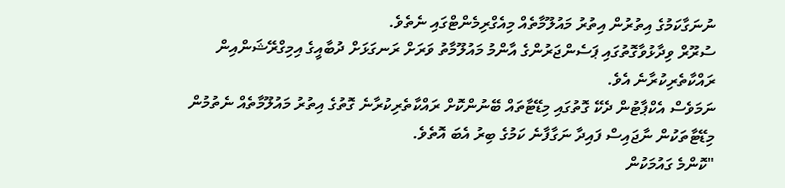ނުނަގާކަމުގެ އިތުރުން އިތުރު މައުލޫމާތެއް މިއެގްރިމެންޓްގައި ނެތެވެ.
ސުރޫރް ވިދާޅުވާގޮތުގައި ޕަސެންޖަރުންގެ އާންމު މައުލޫމާތު ވަރަށް ރަނގަޅަށް ދުބާއީގެ އިމިގްރޭޝަންއިން ރައްކާތެރިކުރާނެ އެވެ.
ނަމަވެސް އެކްޕާޓުން ދެކޭ ގޮތުގައި މިޑޭޓާތައް ބޭނުންކޮށް ރައްކާތެރިކުރާނެ ގޮތުގެ އިތުރު މައުލޫމާތެއް ނެތުމުން މިޑޭޓާތަކުން ނާޖައިސް ފައިދާ ނަގާފާނެ ކަމުގެ ބިރު އެބަ އޮތެވެ.
"ކޮންމެ ގައުމަކުން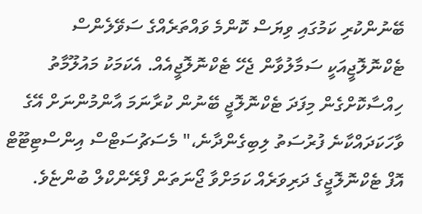ބޭނުންކުރި ކަމުގައި ވިޔަސް ކޮންމެ ވައްތަރެއްގެ ސަވޭލެންސް ޓެކްނޮލޮޖީއަކީ ސަމާލުވާން ޖެހޭ ޓެކްނޮލޮޖީއެއް. އެކަމަކު މައުލޫމާތު ހިއްސާކޮށްގެން މިފަދަ ޓެކްނޮލޮޖީ ބޭނުން ކުރާނަމަ އާންމުންނަށް އޭގެ ވާހަކަދައްކާނެ ފުރުސަތު ލިބިގެންދާނެ،" މެސަޗުސަޓްސް އިންސްޓިޓޫޓް އޮފް ޓެކްނޮލޮޖީގެ ދަރިވަރެއް ކަމަށްވާ ޖޯނަތަން ފްރޭންކްލް ބުންޏެވެ.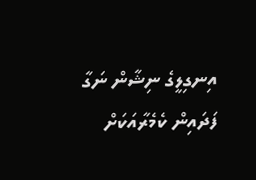އިނގިލީގެ ނިޝާން ނަގާ ފަދައިން ކެމެރާއަކަށް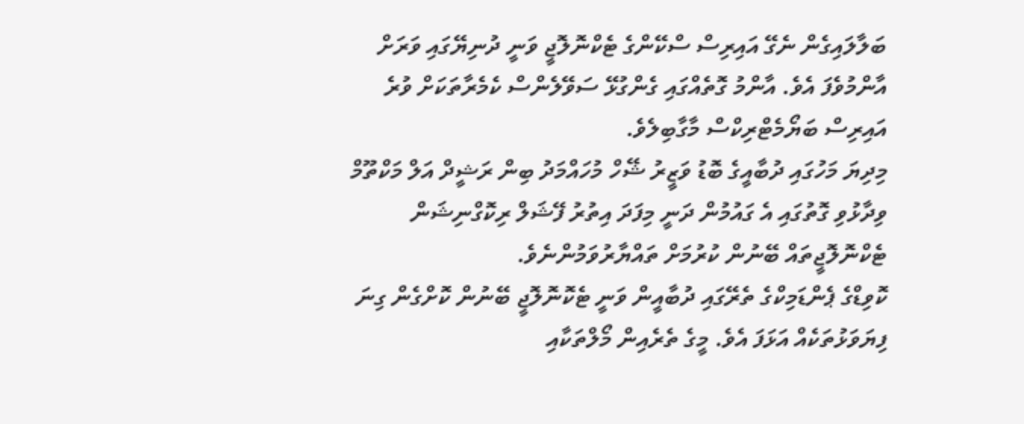ބަލާލައިގެން ނެގޭ އައިރިސް ސްކޭންގެ ޓެކްނޮލޮޖީ ވަނީ ދުނިޔޭގައި ވަރަށް އާންމުވެފަ އެވެ. އާންމު ގޮތެއްގައި ގެންގުޅޭ ސަވޭލެންސް ކެމެރާތަކަށް ވުރެ އައިރިސް ބަޔޯމެޓްރިކްސް މާގާބިލެވެ.
މިދިޔަ މަހުގައި ދުބާއީގެ ބޮޑު ވަޒީރު ޝޭހް މުހައްމަދު ބިން ރަޝީދް އަލް މަކްތޫމް ވިދާޅުވި ގޮތުގައި އެ ގައުމުން ދަނީ މިފަދަ އިތުރު ފޭޝަލް ރިކޮގްނިޝަން ޓެކްނޮލޮޖީތައް ބޭނުން ކުރުމަށް ތައްޔާރުވަމުންނެވެ.
ކޮވިޑްގެ ޕެންޑަމިކްގެ ތެރޭގައި ދުބާއީން ވަނީ ޓެކޮނޮލޮޖީ ބޭނުން ކޮށްގެން ގިނަ ފިޔަވަޅުތަކެއް އަޅަފަ އެވެ. މީގެ ތެރެއިން މޯލްތަކާއި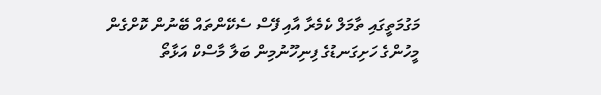މަގުމަތީގައި ތާމަލް ކެމެރާ އާއި ފޭސް ސެކޭންތައް ބޭނުން ކޮށްގެން މީހުންގެ ހަށިގަނޑުގެ ފިނިހޫނުމިން ބަލާ މާސްކް އަޅާތޯ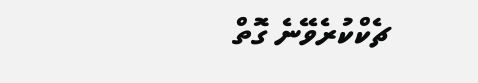ޗެކްކުރެވޭނެ ގޮތް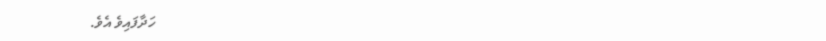ހަދާފައިވެ އެވެ.